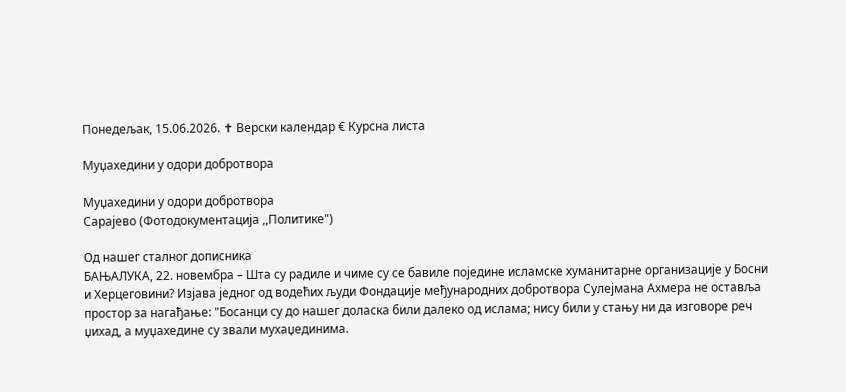Понедељак, 15.06.2026. ✝ Верски календар € Курсна листа

Муџахедини у одори добротвора

Муџахедини у одори добротвора
Сарајево (Фотодокументација ,,Политике")

Од нашег сталног дописника
БАЊАЛУКА, 22. новембра – Шта су радиле и чиме су се бавиле поједине исламске хуманитарне организације у Босни и Херцеговини? Изјава једног од водећих људи Фондације међународних добротвора Сулејмана Ахмера не оставља простор за нагађање: "Босанци су до нашег доласка били далеко од ислама; нису били у стању ни да изговоре реч џихад, а муџахедине су звали мухаџединима.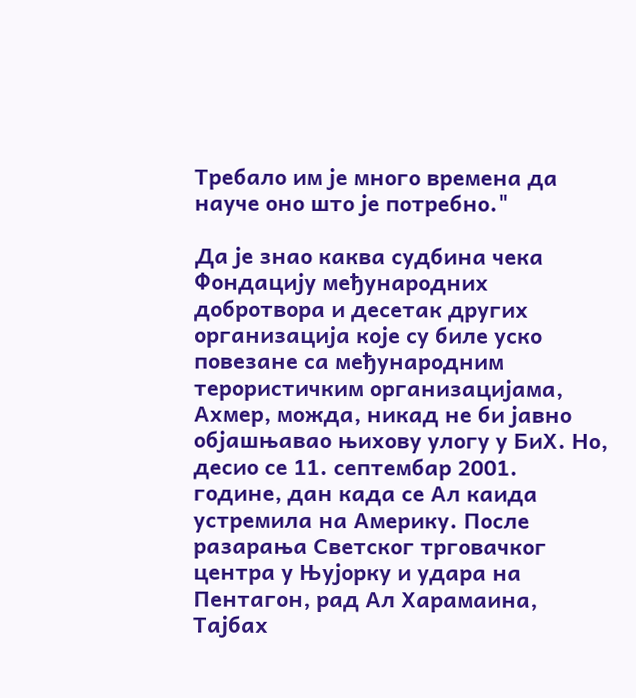Требало им је много времена да науче оно што је потребно."

Да је знао каква судбина чека Фондацију међународних добротвора и десетак других организација које су биле уско повезане са међународним терористичким организацијама, Ахмер, можда, никад не би јавно објашњавао њихову улогу у БиХ. Но, десио се 11. септембар 2001. године, дан када се Ал каида устремила на Америку. После разарања Светског трговачког центра у Њујорку и удара на Пентагон, рад Ал Харамаина, Тајбах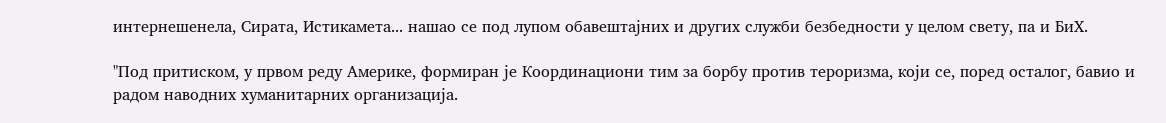интернешенела, Сирата, Истикамета... нашао се под лупом обавештајних и других служби безбедности у целом свету, па и БиХ.

"Под притиском, у првом реду Америке, формиран је Координациони тим за борбу против тероризма, који се, поред осталог, бавио и радом наводних хуманитарних организација.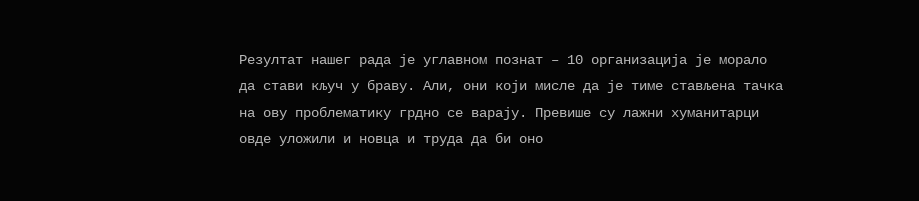Резултат нашег рада је углавном познат – 10 организација је морало да стави кључ у браву. Али, они који мисле да је тиме стављена тачка на ову проблематику грдно се варају. Превише су лажни хуманитарци овде уложили и новца и труда да би оно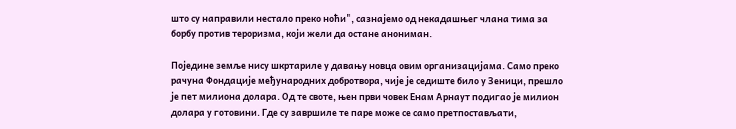што су направили нестало преко ноћи", сазнајемо од некадашњег члана тима за борбу против тероризма, који жели да остане анониман.

Поједине земље нису шкртариле у давању новца овим организацијама. Само преко рачуна Фондације међународних добротвора, чије је седиште било у Зеници, прешло је пет милиона долара. Од те своте, њен први човек Енам Арнаут подигао је милион долара у готовини. Где су завршиле те паре може се само претпостављати,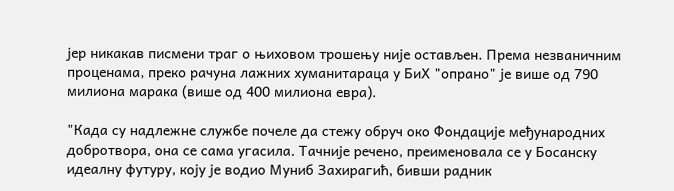јер никакав писмени траг о њиховом трошењу није остављен. Према незваничним проценама, преко рачуна лажних хуманитараца у БиХ "опрано" је више од 790 милиона марака (више од 400 милиона евра).

"Када су надлежне службе почеле да стежу обруч око Фондације међународних добротвора, она се сама угасила. Тачније речено, преименовала се у Босанску идеалну футуру, коју је водио Муниб Захирагић, бивши радник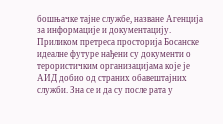бошњачке тајне службе, назване Агенција за информације и документацију. Приликом претреса просторија Босанске идеалне футуре нађени су документи о терористичким организацијама које је АИД добио од страних обавештајних служби. Зна се и да су после рата у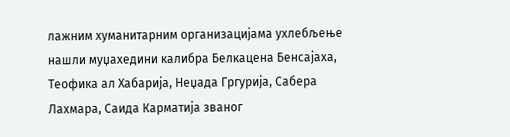лажним хуманитарним организацијама ухлебљење нашли муџахедини калибра Белкацена Бенсајаха, Теофика ал Хабарија, Неџада Гргурија, Сабера Лахмара, Саида Карматија званог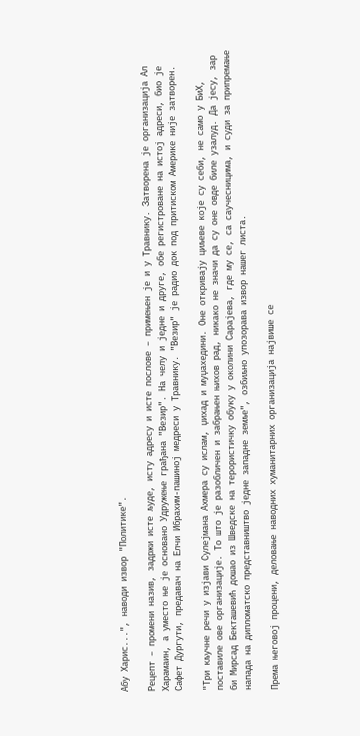Абу Харис...", наводи извор "Политике".

Рецепт – промени назив, задржи исте људе, исту адресу и исте послове – примењен је и у Травнику. Затворена је организација Ал Харамаин, а уместо ње је основано Удружење грађана "Везир". На челу и једне и друге, обе регистроване на истој адреси, био је Сафет Дургути, предавач на Елчи Ибрахим-пашиној медреси у Травнику. "Везир" је радио док под притиском Америке није затворен.

"Три кључне речи у изјави Сулејмана Ахмера су ислам, џихад и муџахедини. Оне откривају циљеве које су себи, не само у БиХ, поставиле ове организације. То што је разобличен и забрањен њихов рад, никако не значи да су оне овде биле узалуд. Да јесу, зар би Мирсад Бекташевић дошао из Шведске на терористичку обуку у околини Сарајева, где му се, са саучесницима, и суди за припремање напада на дипломатско представништво једне западне земље", озбиљно упозорава извор нашег листа.

Према његовој процени, деловање наводних хуманитарних организација највише се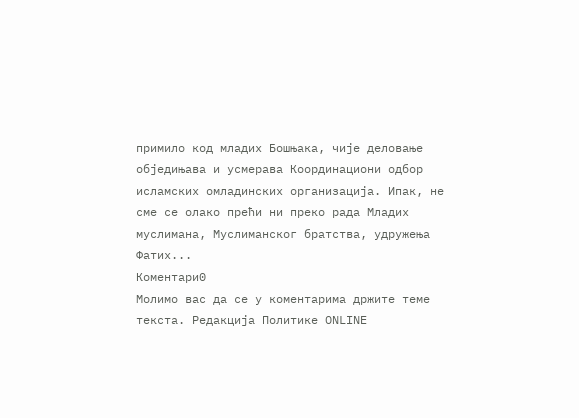примило код младих Бошњака, чије деловање обједињава и усмерава Координациони одбор исламских омладинских организација. Ипак, не сме се олако прећи ни преко рада Младих муслимана, Муслиманског братства, удружења Фатих...
Коментари0
Молимо вас да се у коментарима држите теме текста. Редакција Политике ONLINE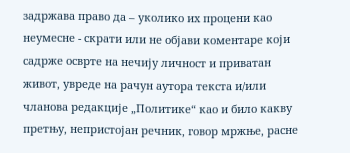задржава право да – уколико их процени као неумесне - скрати или не објави коментаре који садрже осврте на нечију личност и приватан живот, увреде на рачун аутора текста и/или чланова редакције „Политике“ као и било какву претњу, непристојан речник, говор мржње, расне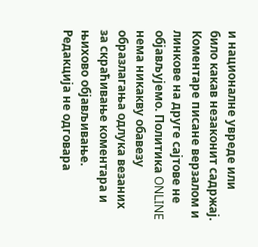и националне увреде или било какав незаконит садржај. Коментаре писане верзалом и линкове на друге сајтове не објављујемо. Политика ONLINE нема никакву обавезу образлагања одлука везаних за скраћивање коментара и њихово објављивање. Редакција не одговара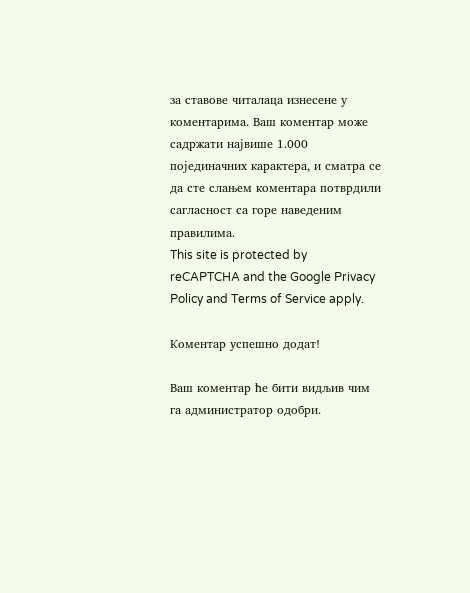за ставове читалаца изнесене у коментарима. Ваш коментар може садржати највише 1.000 појединачних карактера, и сматра се да сте слањем коментара потврдили сагласност са горе наведеним правилима.
This site is protected by reCAPTCHA and the Google Privacy Policy and Terms of Service apply.

Комeнтар успeшно додат!

Ваш комeнтар ћe бити видљив чим га администратор одобри.